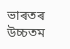ভাৰতৰ উচ্চতম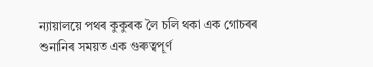ন্যায়ালয়ে পথৰ কুকুৰক লৈ চলি থকা এক গোচৰৰ শুনানিৰ সময়ত এক গুৰুত্বপূৰ্ণ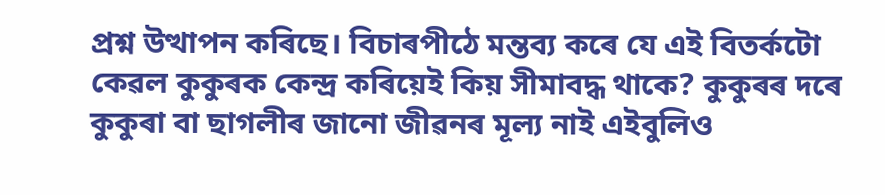প্ৰশ্ন উত্থাপন কৰিছে। বিচাৰপীঠে মন্তব্য কৰে যে এই বিতৰ্কটো কেৱল কুকুৰক কেন্দ্ৰ কৰিয়েই কিয় সীমাবদ্ধ থাকে? কুকুৰৰ দৰে কুকুৰা বা ছাগলীৰ জানো জীৱনৰ মূল্য নাই এইবুলিও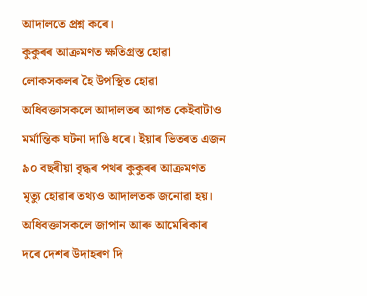আদালতে প্ৰশ্ন কৰে।
কুকুৰৰ আক্ৰমণত ক্ষতিগ্ৰস্ত হোৱা লোকসকলৰ হৈ উপস্থিত হোৱা অধিবক্তাসকলে আদালতৰ আগত কেইবাটাও মৰ্মান্তিক ঘটনা দাঙি ধৰে। ইয়াৰ ভিতৰত এজন ৯০ বছৰীয়া বৃদ্ধৰ পথৰ কুকুৰৰ আক্ৰমণত মৃত্যু হোৱাৰ তথ্যও আদালতক জনোৱা হয়।
অধিবক্তাসকলে জাপান আৰু আমেৰিকাৰ দৰে দেশৰ উদাহৰণ দি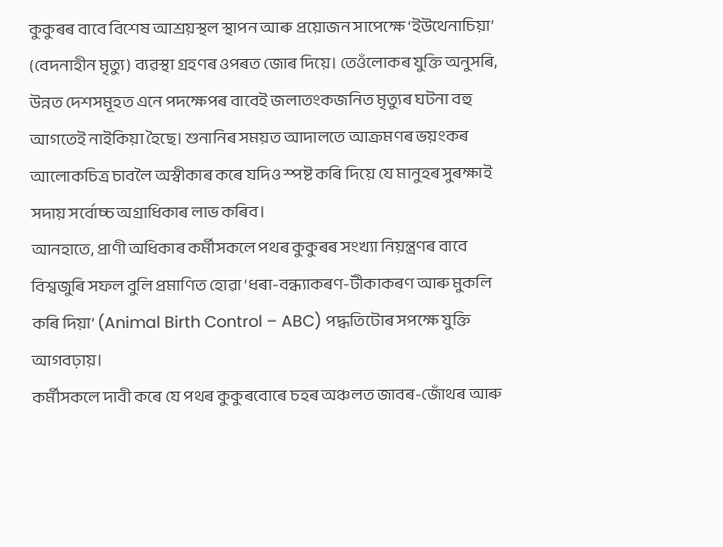কুকুৰৰ বাবে বিশেষ আশ্ৰয়স্থল স্থাপন আৰু প্ৰয়োজন সাপেক্ষে ‘ইউথেনাচিয়া’ (বেদনাহীন মৃত্যু) ব্যৱস্থা গ্ৰহণৰ ওপৰত জোৰ দিয়ে। তেওঁলোকৰ যুক্তি অনুসৰি, উন্নত দেশসমূহত এনে পদক্ষেপৰ বাবেই জলাতংকজনিত মৃত্যুৰ ঘটনা বহু আগতেই নাইকিয়া হৈছে। শুনানিৰ সময়ত আদালতে আক্ৰমণৰ ভয়ংকৰ আলোকচিত্ৰ চাবলৈ অস্বীকাৰ কৰে যদিও স্পষ্ট কৰি দিয়ে যে মানুহৰ সুৰক্ষাই সদায় সৰ্বোচ্চ অগ্ৰাধিকাৰ লাভ কৰিব।
আনহাতে, প্ৰাণী অধিকাৰ কৰ্মীসকলে পথৰ কুকুৰৰ সংখ্যা নিয়ন্ত্ৰণৰ বাবে বিশ্বজুৰি সফল বুলি প্ৰমাণিত হোৱা ‘ধৰা-বন্ধ্যাকৰণ-টীকাকৰণ আৰু মুকলি কৰি দিয়া’ (Animal Birth Control – ABC) পদ্ধতিটোৰ সপক্ষে যুক্তি আগবঢ়ায়।
কৰ্মীসকলে দাবী কৰে যে পথৰ কুকুৰবোৰে চহৰ অঞ্চলত জাবৰ-জোঁথৰ আৰু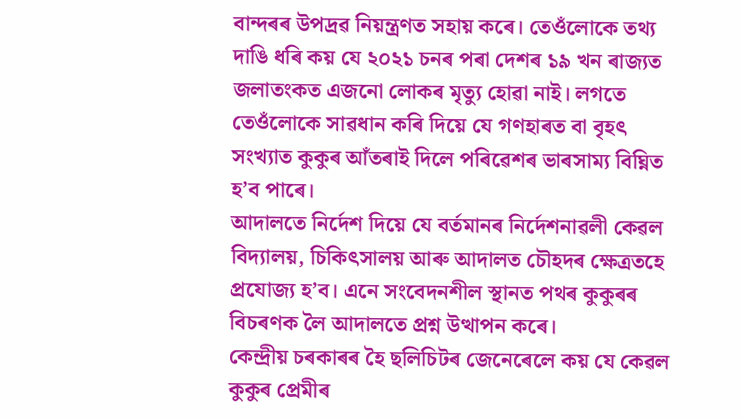বান্দৰৰ উপদ্ৰৱ নিয়ন্ত্ৰণত সহায় কৰে। তেওঁলোকে তথ্য দাঙি ধৰি কয় যে ২০২১ চনৰ পৰা দেশৰ ১৯ খন ৰাজ্যত জলাতংকত এজনো লোকৰ মৃত্যু হোৱা নাই। লগতে তেওঁলোকে সাৱধান কৰি দিয়ে যে গণহাৰত বা বৃহৎ সংখ্যাত কুকুৰ আঁতৰাই দিলে পৰিৱেশৰ ভাৰসাম্য বিঘ্নিত হ’ব পাৰে।
আদালতে নিৰ্দেশ দিয়ে যে বৰ্তমানৰ নিৰ্দেশনাৱলী কেৱল বিদ্যালয়, চিকিৎসালয় আৰু আদালত চৌহদৰ ক্ষেত্ৰতহে প্ৰযোজ্য হ’ব। এনে সংবেদনশীল স্থানত পথৰ কুকুৰৰ বিচৰণক লৈ আদালতে প্ৰশ্ন উত্থাপন কৰে।
কেন্দ্ৰীয় চৰকাৰৰ হৈ ছলিচিটৰ জেনেৰেলে কয় যে কেৱল কুকুৰ প্ৰেমীৰ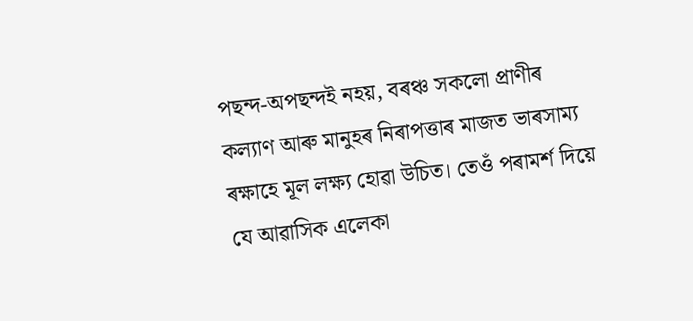পছন্দ-অপছন্দই নহয়, বৰঞ্চ সকলো প্ৰাণীৰ কল্যাণ আৰু মানুহৰ নিৰাপত্তাৰ মাজত ভাৰসাম্য ৰক্ষাহে মূল লক্ষ্য হোৱা উচিত। তেওঁ পৰামৰ্শ দিয়ে যে আৱাসিক এলেকা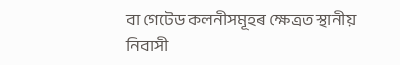বা গেটেড কলনীসমূহৰ ক্ষেত্ৰত স্থানীয় নিবাসী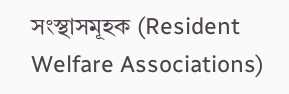সংস্থাসমূহক (Resident Welfare Associations)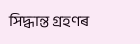সিদ্ধান্ত গ্ৰহণৰ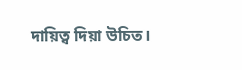দায়িত্ব দিয়া উচিত।